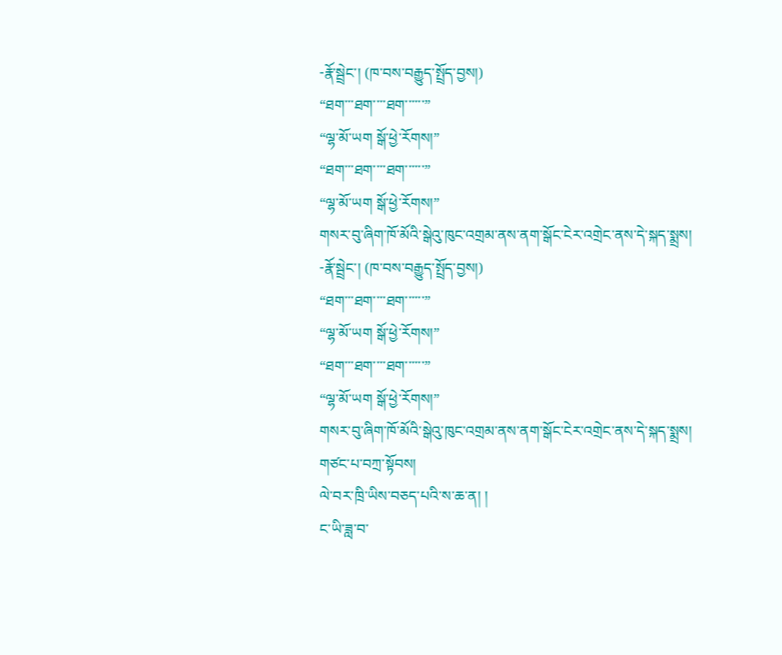-རྣོ་སྦྲེང་། (ཁ་བས་བརྒྱུད་སྤྲོད་བྱས།)
“ཐག་་་ཐག་་་་ཐག་་་་་་”
“ལྷ་མོ་ཡག སྒོ་ཕྱེ་རོགས།”
“ཐག་་་ཐག་་་་ཐག་་་་་་”
“ལྷ་མོ་ཡག སྒོ་ཕྱེ་རོགས།”
གསར་བུ་ཞིག་ཁོ་མོའི་སྒེའུ་ཁུང་འགྲམ་ནས་ནག་སྒོང་ངེར་འགྲེང་ནས་དེ་སྐད་སྨྲས།
-རྣོ་སྦྲེང་། (ཁ་བས་བརྒྱུད་སྤྲོད་བྱས།)
“ཐག་་་ཐག་་་་ཐག་་་་་་”
“ལྷ་མོ་ཡག སྒོ་ཕྱེ་རོགས།”
“ཐག་་་ཐག་་་་ཐག་་་་་་”
“ལྷ་མོ་ཡག སྒོ་ཕྱེ་རོགས།”
གསར་བུ་ཞིག་ཁོ་མོའི་སྒེའུ་ཁུང་འགྲམ་ནས་ནག་སྒོང་ངེར་འགྲེང་ནས་དེ་སྐད་སྨྲས།
གཙང་པ་བཀྲ་སྟོབས།
ལེ་བར་ཁྲི་ཡིས་བཅད་པའི་ས་ཆ་ན། །
ང་ཡི་ཟླ་བ་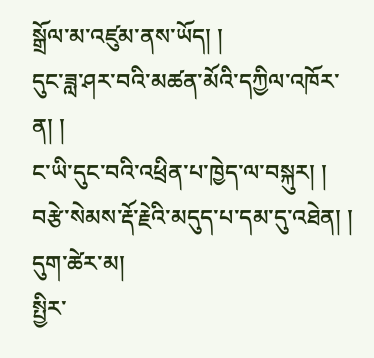སྒྲོལ་མ་འཛུམ་ནས་ཡོད། །
དུང་ཟླ་ཤར་བའི་མཚན་མོའི་དཀྱིལ་འཁོར་ན། །
ང་ཡི་དུང་བའི་འཕྲིན་པ་ཁྱེད་ལ་བསྐུར། །
བརྩེ་སེམས་རྡོ་རྗེའི་མདུད་པ་དམ་དུ་འཐེན། །
དུག་ཚེར་མ།
སྤྱིར་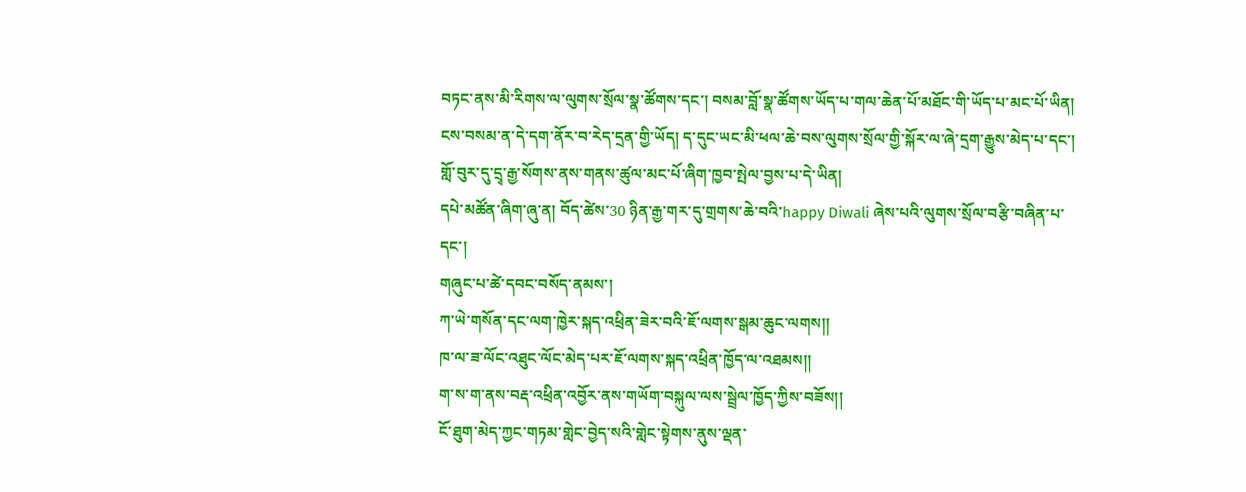བཏང་ནས་མི་རིགས་ལ་ལུགས་སྲོལ་སྣ་ཚོགས་དང་། བསམ་བློ་སྣ་ཚོགས་ཡོད་པ་གལ་ཆེན་པོ་མཐོང་གི་ཡོད་པ་མང་པོ་ཡིན། ངས་བསམ་ན་དེ་དག་ནོར་བ་རེད་དྲན་གྱི་ཡོད། ད་དུང་ཡང་མི་ཕལ་ཆེ་བས་ལུགས་སྲོལ་གྱི་སྐོར་ལ་ཞེ་དྲག་རྒྱུས་མེད་པ་དང་། གློ་བུར་དུ་དྲྭ་རྒྱ་སོགས་ནས་གནས་ཚུལ་མང་པོ་ཞིག་ཁྱབ་སྤེལ་བྱས་པ་དེ་ཡིན།
དཔེ་མཚོན་ཞིག་ཞུ་ན། བོད་ཚེས་30 ཉིན་རྒྱ་གར་དུ་གྲགས་ཆེ་བའི་happy Diwali ཞེས་པའི་ལུགས་སྲོལ་བརྩི་བཞིན་པ་དང་།
གཞུང་པ་ཚེ་དབང་བསོད་ནམས་།
ཀ་ཡེ་གསོན་དང་ལག་ཁྱེར་སྐད་འཕྲིན་ཟེར་བའི་ཇོ་ལགས་སྒམ་ཆུང་ལགས།།
ཁ་ལ་ཟ་ལོང་འཐུང་ལོང་མེད་པར་ཇོ་ལགས་སྐད་འཕྲིན་ཁྱོད་ལ་འཐམས།།
ག་ས་ག་ནས་བརྡ་འཕྲིན་འབྱོར་ནས་གཡོག་བསྐུལ་ལས་སྦྲེལ་ཁྱོད་ཀྱིས་བཟོས།།
ངོ་ཐུག་མེད་ཀྱང་གཏམ་གླེང་བྱེད་སའི་གླེང་སྟེགས་ནུས་ལྡན་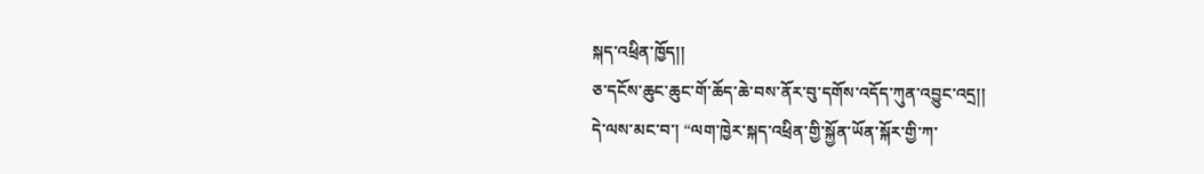སྐད་འཕྲིན་ཁྱོད།།
ཅ་དངོས་ཆུང་ཆུང་གོ་ཆོད་ཆེ་བས་ནོར་བུ་དགོས་འདོད་ཀུན་འབྱུང་འདྲ།།
དེ་ལས་མང་བ་། “ལག་ཁྱེར་སྐད་འཕྲིན་གྱི་སྐྱོན་ཡོན་སྐོར་གྱི་ཀ་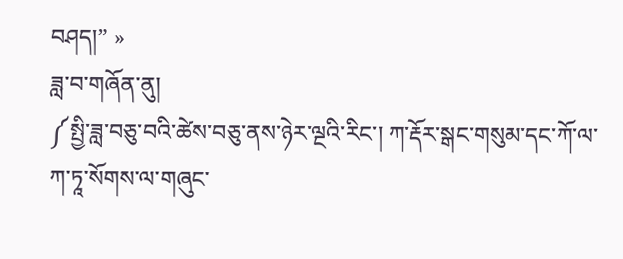བཤད།” »
ཟླ་བ་གཞོན་ནུ།
༼སྤྱི་ཟླ་བཅུ་བའི་ཚེས་བཅུ་ནས་ཉེར་ལྔའི་རིང་། ཀ་རྡོར་སྒང་གསུམ་དང་ཀོ་ལ་ཀ་ཏཱ་སོགས་ལ་གཞུང་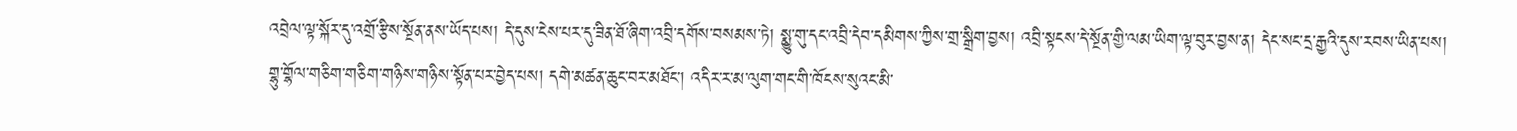འབྲེལ་ལྟ་སྐོར་དུ་འགྲོ་རྩིས་སྔོན་ནས་ཡོད་པས། དེ་དུས་ངེས་པར་དུ་ཟིན་ཐོ་ཞིག་འབྲི་དགོས་བསམས་ཏེ། སྨྱུ་གུ་དང་འབྲི་དེབ་དམིགས་ཀྱིས་གྲ་སྒྲིག་བྱས། འབྲི་སྟངས་དེ་སྔོན་གྱི་ལམ་ཡིག་ལྟ་བུར་བྱས་ན། དེང་སང་དྲ་རྒྱའི་དུས་རབས་ཡིན་པས། གྷུ་གྷོལ་གཅིག་གཅིག་གཉིས་གཉིས་སྟོན་པར་བྱེད་པས། དགེ་མཚན་ཆུང་བར་མཐོང་། འདིར་ར་མ་ལུག་གང་གི་ཁོངས་སུའང་མི་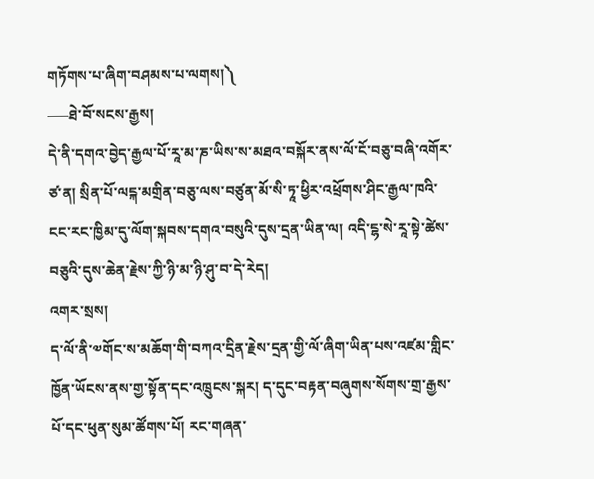གཏོགས་པ་ཞིག་བཤམས་པ་ལགས།༽
—–ཐེ་བོ་སངས་རྒྱས།
དེ་ནི་དགའ་བྱེད་རྒྱལ་པོ་རཱ་མ་ཎ་ཡིས་ས་མཐའ་བསྐོར་ནས་ལོ་ངོ་བཅུ་བཞི་འགོར་ཙ་ན། སྲིན་པོ་ལངྐ་མགྲིན་བཅུ་ལས་བཙུན་མོ་སི་ཏཱ་ཕྱིར་འཕྲོགས་ཤིང་རྒྱལ་ཁའི་ངང་རང་ཁྱིམ་དུ་ལོག་སྐབས་དགའ་བསུའི་དུས་དྲན་ཡིན་ལ། འདི་ངྷ་སེ་རཱ་སྟེ་ཚེས་བཅུའི་དུས་ཆེན་རྗེས་ཀྱི་ཉི་མ་ཉི་ཤུ་བ་དེ་རེད།
འགར་སྲས།
ད་ལོ་ནི་༧གོང་ས་མཆོག་གི་བཀའ་དྲིན་རྗེས་དྲན་གྱི་ལོ་ཞིག་ཡིན་པས་འཛམ་གླིང་ཁྱོན་ཡོངས་ནས་གྱ་སྟོན་དང་འཁྲུངས་སྐར། ད་དུང་བརྟན་བཞུགས་སོགས་གྲ་རྒྱས་པོ་དང་ཕུན་སུམ་ཚོགས་པོ། རང་གཞན་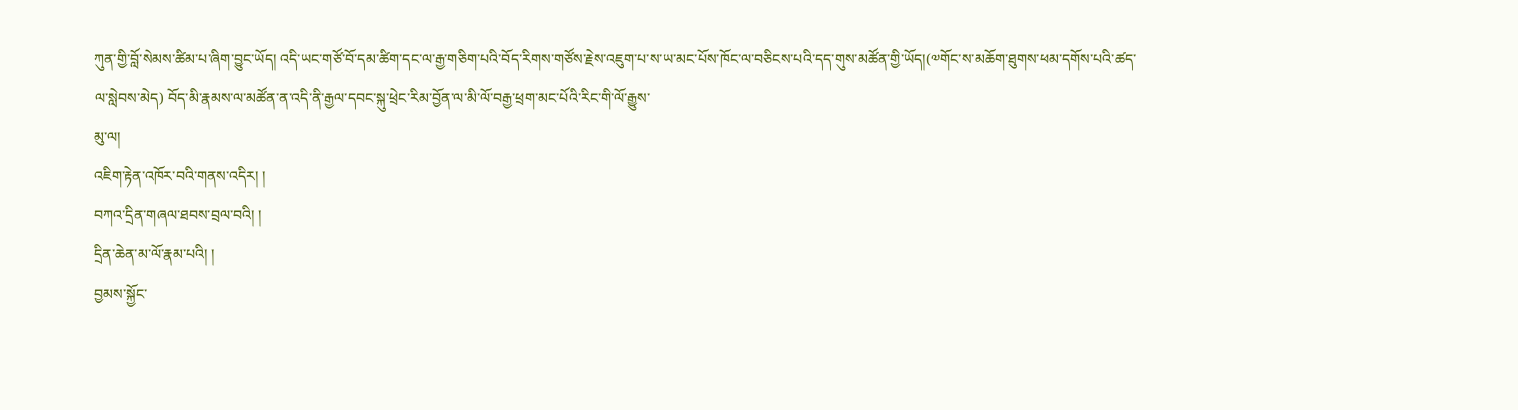ཀུན་གྱི་བློ་སེམས་ཚིམ་པ་ཞིག་བྱུང་ཡོད། འདི་ཡང་གཙོ་བོ་དམ་ཚིག་དང་ལ་རྒྱ་གཅིག་པའི་བོད་རིགས་གཙོས་རྗེས་འཇུག་པ་ས་ཡ་མང་པོས་ཁོང་ལ་བཅིངས་པའི་དད་གུས་མཚོན་གྱི་ཡོད།(༧གོང་ས་མཆོག་ཐུགས་ཕམ་དགོས་པའི་ཚད་ལ་སླེབས་མེད) བོད་མི་རྣམས་ལ་མཚོན་ན་འདི་ནི་རྒྱལ་དབང་སྐུ་ཕྲེང་རིམ་བྱོན་ལ་མི་ལོ་བརྒྱ་ཕྲག་མང་པོའི་རིང་གི་ལོ་རྒྱུས་
མུ་ལ།
འཇིག་རྟེན་འཁོར་བའི་གནས་འདིར། །
བཀའ་དྲིན་གཞལ་ཐབས་བྲལ་བའི། །
དྲིན་ཆེན་མ་ལོ་རྣམ་པའི། །
བྱམས་སྐྱོང་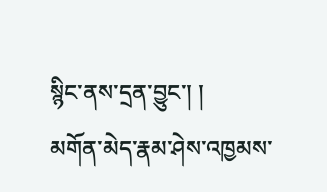སྙིང་ནས་དྲན་བྱུང་། །
མགོན་མེད་རྣམ་ཤེས་འཁྱམས་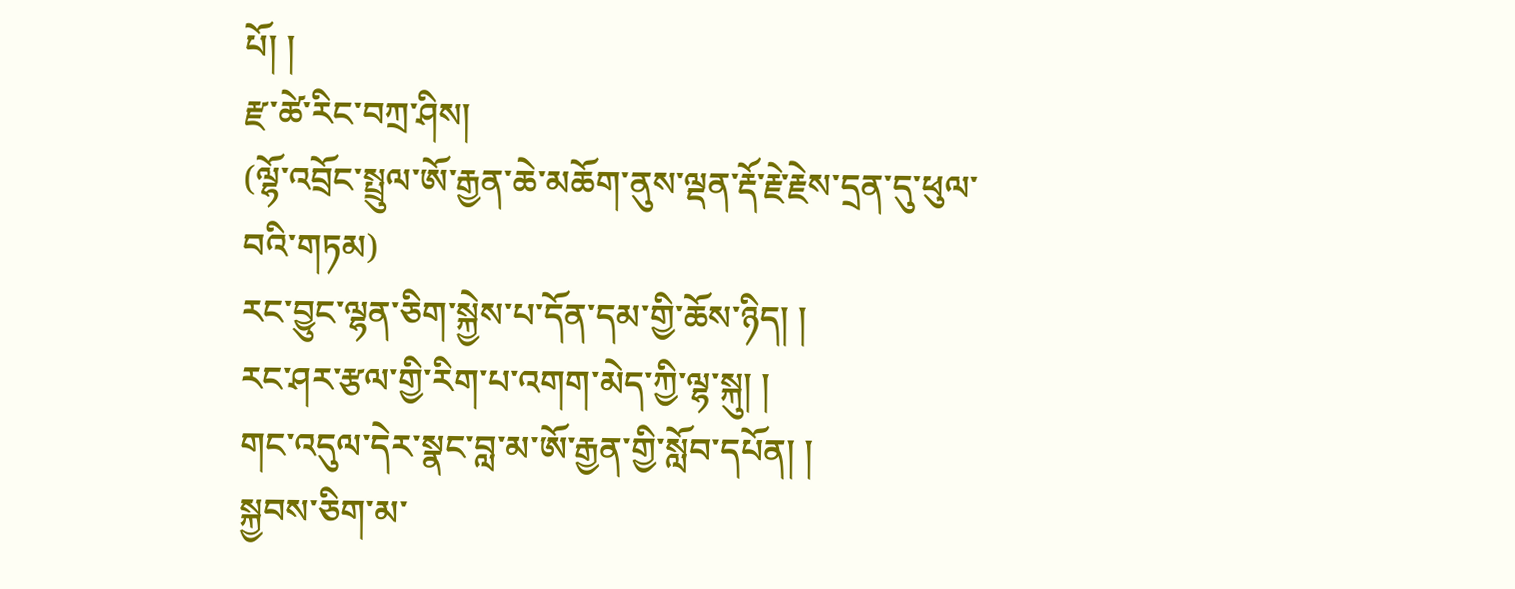པོ། །
རྫ་ཚེ་རིང་བཀྲ་ཤིས།
(ལྷོ་འབྲོང་སྤྲུལ་ཨོ་རྒྱན་ཆེ་མཆོག་ནུས་ལྡན་རྡོ་རྗེ་རྗེས་དྲན་དུ་ཕུལ་བའི་གཏམ)
རང་བྱུང་ལྷན་ཅིག་སྐྱེས་པ་དོན་དམ་གྱི་ཆོས་ཉིད། །
རང་ཤར་རྩལ་གྱི་རིག་པ་འགག་མེད་ཀྱི་ལྷ་སྐུ། །
གང་འདུལ་དེར་སྣང་བླ་མ་ཨོ་རྒྱན་གྱི་སློབ་དཔོན། །
སྐྱབས་ཅིག་མ་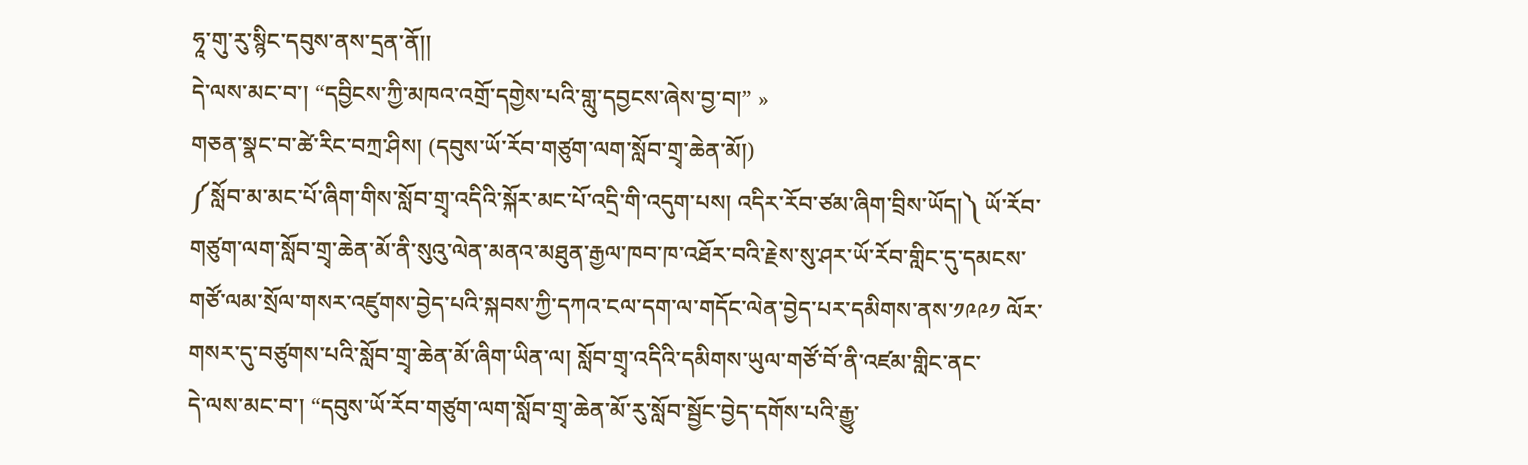ཧཱ་གུ་རུ་སྙིང་དབུས་ནས་དྲན་ནོ།།
དེ་ལས་མང་བ་། “དབྱིངས་ཀྱི་མཁའ་འགྲོ་དགྱེས་པའི་གླུ་དབྱངས་ཞེས་བྱ་བ།” »
གཅན་སྣང་བ་ཚེ་རིང་བཀྲ་ཤིས། (དབུས་ཡོ་རོབ་གཙུག་ལག་སློབ་གྲྭ་ཆེན་མོ།)
༼སློབ་མ་མང་པོ་ཞིག་གིས་སློབ་གྲྭ་འདིའི་སྐོར་མང་པོ་འདྲི་གི་འདུག་པས། འདིར་རོབ་ཙམ་ཞིག་བྲིས་ཡོད།༽ ཡོ་རོབ་གཙུག་ལག་སློབ་གྲྭ་ཆེན་མོ་ནི་སུའུ་ལེན་མནའ་མཐུན་རྒྱལ་ཁབ་ཁ་འཐོར་བའི་རྗེས་སུ་ཤར་ཡོ་རོབ་གླིང་དུ་དམངས་གཙོ་ལམ་སྲོལ་གསར་འཛུགས་བྱེད་པའི་སྐབས་ཀྱི་དཀའ་ངལ་དག་ལ་གདོང་ལེན་བྱེད་པར་དམིགས་ནས་༡༩༩༡ ལོར་གསར་དུ་བཙུགས་པའི་སློབ་གྲྭ་ཆེན་མོ་ཞིག་ཡིན་ལ། སློབ་གྲྭ་འདིའི་དམིགས་ཡུལ་གཙོ་བོ་ནི་འཛམ་གླིང་ནང་
དེ་ལས་མང་བ་། “དབུས་ཡོ་རོབ་གཙུག་ལག་སློབ་གྲྭ་ཆེན་མོ་རུ་སློབ་སྦྱོང་བྱེད་དགོས་པའི་རྒྱུ་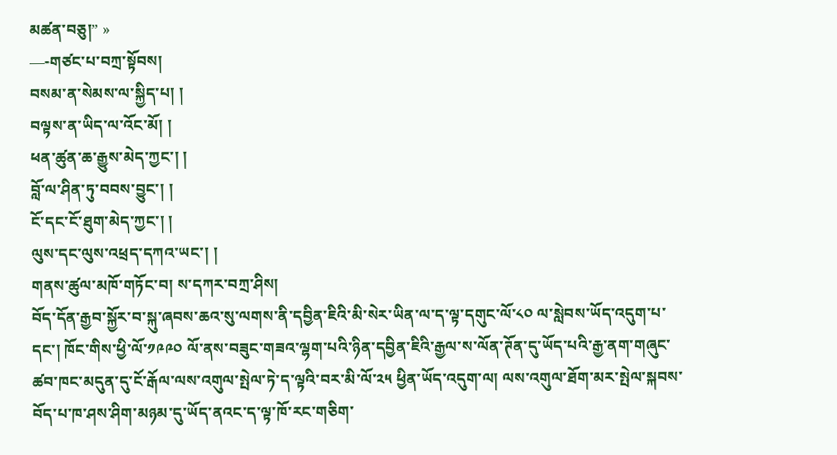མཚན་བཅུ།” »
—-གཙང་པ་བཀྲ་སྟོབས།
བསམ་ན་སེམས་ལ་སྐྱིད་པ། །
བལྟས་ན་ཡིད་ལ་འོང་མོ། །
ཕན་ཚུན་ཆ་རྒྱུས་མེད་ཀྱང་། །
བློ་ལ་ཤིན་ཏུ་བབས་བྱུང་། །
ངོ་དང་ངོ་ཐུག་མེད་ཀྱང་། །
ལུས་དང་ལུས་འཕྲད་དཀའ་ཡང་། །
གནས་ཚུལ་མཁོ་གཏོང་བ། ས་དཀར་བཀྲ་ཤིས།
བོད་དོན་རྒྱབ་སྐྱོར་བ་སྐུ་ཞབས་ཆའ་སུ་ལགས་ནི་དབྱིན་ཇིའི་མི་སེར་ཡིན་ལ་ད་ལྟ་དགུང་ལོ་༨༠ ལ་སླེབས་ཡོད་འདུག་པ་དང་། ཁོང་གིས་ཕྱི་ལོ་༡༩༩༠ ལོ་ནས་བཟུང་གཟའ་ལྷག་པའི་ཉིན་དབྱིན་ཇིའི་རྒྱལ་ས་ལོན་ཊོན་དུ་ཡོད་པའི་རྒྱ་ནག་གཞུང་ཚབ་ཁང་མདུན་དུ་ངོ་རྒོལ་ལས་འགུལ་སྤེལ་ཏེ་ད་ལྟའི་བར་མི་ལོ་༢༥ ཕྱིན་ཡོད་འདུག་ལ། ལས་འགུལ་ཐོག་མར་སྤེལ་སྐབས་བོད་པ་ཁ་ཤས་ཤིག་མཉམ་དུ་ཡོད་ནའང་ད་ལྟ་ཁོ་རང་གཅིག་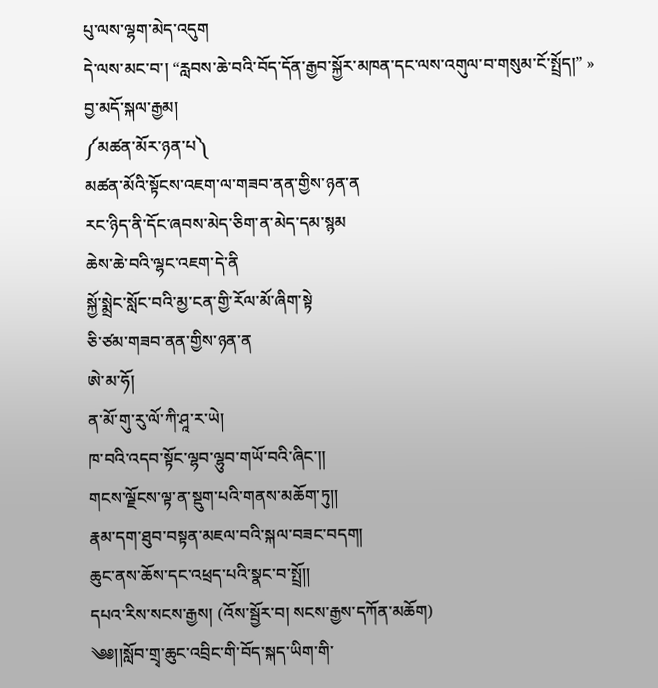པུ་ལས་ལྷག་མེད་འདུག
དེ་ལས་མང་བ་། “རླབས་ཆེ་བའི་བོད་དོན་རྒྱབ་སྐྱོར་མཁན་དང་ལས་འགུལ་བ་གསུམ་ངོ་སྤྲོད།” »
བྱ་མདོ་སྐལ་རྒྱམ།
༼མཚན་མོར་ཉན་པ༽
མཚན་མོའི་སྟོངས་འཇག་ལ་གཟབ་ནན་གྱིས་ཉན་ན
རང་ཉིད་ནི་དོང་ཞབས་མེད་ཅིག་ན་མེད་དམ་སྙམ
ཆེས་ཆེ་བའི་ལྷང་འཇག་དེ་ནི
སྐྱོ་སྨྲེང་སློང་བའི་མྱ་ངན་གྱི་རོལ་མོ་ཞིག་སྟེ
ཅི་ཙམ་གཟབ་ནན་གྱིས་ཉན་ན
ཨེ་མ་ཧོ།
ན་མོ་གུ་རུ་ལོ་ཀི་ཤཱ་ར་ཡེ།
ཁ་བའི་འདབ་སྟོང་ལྷབ་ལྷུབ་གཡོ་བའི་ཞིང་།།
གངས་ལྗོངས་ལྟ་ན་སྡུག་པའི་གནས་མཆོག་ཏུ།།
རྣམ་དག་ཐུབ་བསྟན་མཇལ་བའི་སྐལ་བཟང་བདག།
ཆུང་ནས་ཆོས་དང་འཕྲད་པའི་སྣང་བ་སྤྲོ།།
དཔའ་རིས་སངས་རྒྱས། (འོས་སྦྱོར་བ། སངས་རྒྱས་དཀོན་མཆོག)
༄༅།།སློབ་གྲྭ་ཆུང་འབྲིང་གི་བོད་སྐད་ཡིག་གི་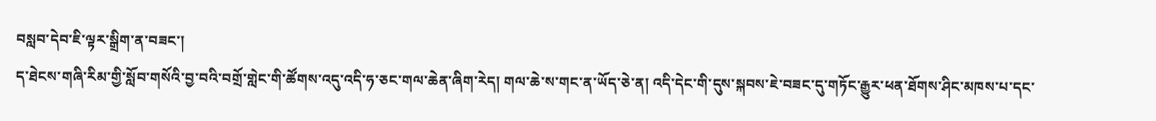བསླབ་དེབ་ཇི་ལྟར་སྒྲིག་ན་བཟང་།
ད་ཐེངས་གཞི་རིམ་གྱི་སློབ་གསོའི་བྱ་བའི་བགྲོ་གླེང་གི་ཚོགས་འདུ་འདི་ཧ་ཅང་གལ་ཆེན་ཞིག་རེད། གལ་ཆེ་ས་གང་ན་ཡོད་ཅེ་ན། འདི་དེང་གི་དུས་སྐབས་ཇེ་བཟང་དུ་གཏོང་རྒྱུར་ཕན་ཐོགས་ཤིང་མཁས་པ་དང་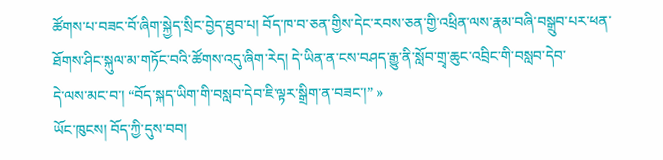ཚོགས་པ་བཟང་བོ་ཞིག་སྐྱེད་སྲིང་བྱེད་ཐུབ་པ། བོད་ཁ་བ་ཅན་གྱིས་དེང་རབས་ཅན་གྱི་འཕྲིན་ལས་རྣམ་བཞི་བསྒྲུབ་པར་ཕན་ཐོགས་ཤིང་སྐུལ་མ་གཏོང་བའི་ཚོགས་འདུ་ཞིག་རེད། དེ་ཡིན་ན་ངས་བཤད་རྒྱུ་ནི་སློབ་གྲྭ་ཆུང་འབྲིང་གི་བསླབ་དེབ་
དེ་ལས་མང་བ་། “བོད་སྐད་ཡིག་གི་བསླབ་དེབ་ཇི་ལྟར་སྒྲིག་ན་བཟང་།” »
ཡོང་ཁུངས། བོད་ཀྱི་དུས་བབ།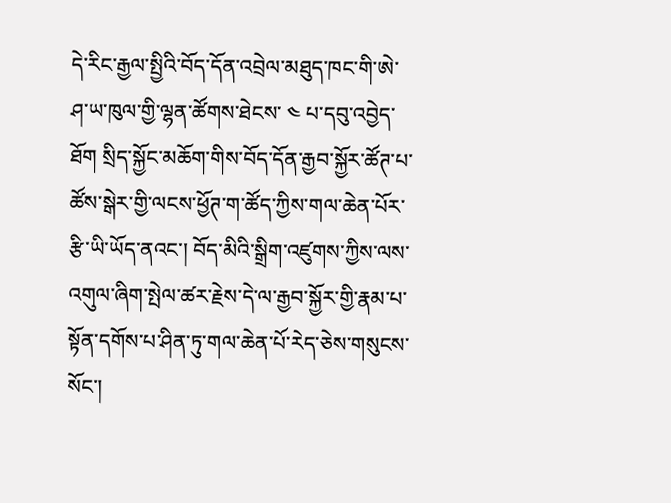དེ་རིང་རྒྱལ་སྤྱིའི་བོད་དོན་འབྲེལ་མཐུད་ཁང་གི་ཨེ་ཤ་ཡ་ཁུལ་གྱི་ལྷན་ཚོགས་ཐེངས་ ༤ པ་དབུ་འབྱེད་ཐོག སྲིད་སྐྱོང་མཆོག་གིས་བོད་དོན་རྒྱབ་སྐྱོར་ཚོཊ་པ་ཚོས་སྒེར་གྱི་ལངས་ཕྱོཊ་ག་ཚོད་ཀྱིས་གལ་ཆེན་པོར་རྩི་ཡི་ཡོད་ནའང་། བོད་མིའི་སྒྲིག་འཛུགས་ཀྱིས་ལས་འགུལ་ཞིག་སྤེལ་ཚར་རྗེས་དེ་ལ་རྒྱབ་སྐྱོར་གྱི་རྣམ་པ་སྟོན་དགོས་པ་ཤིན་ཏུ་གལ་ཆེན་པོ་རེད་ཅེས་གསུངས་སོང་།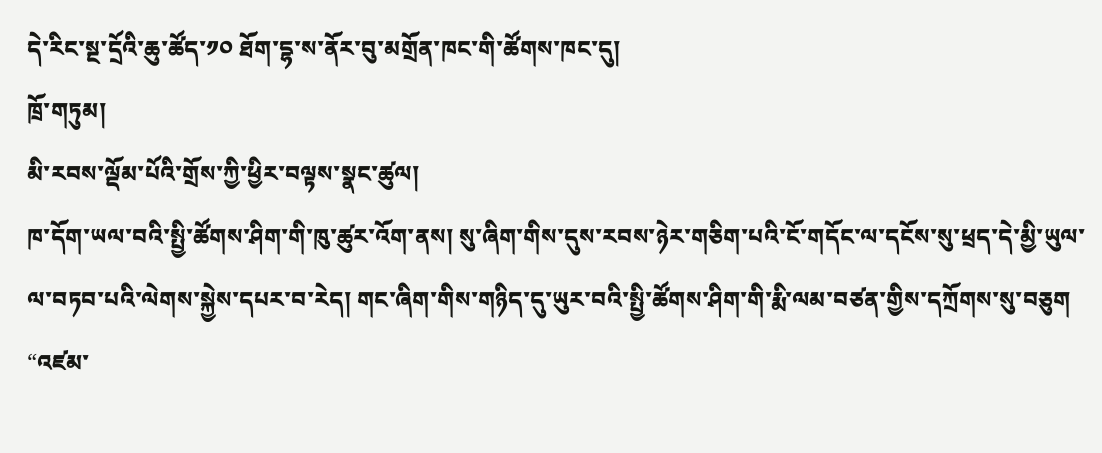དེ་རིང་སྔ་དྲོའི་ཆུ་ཚོད་༡༠ ཐོག་དྷ་ས་ནོར་བུ་མགྲོན་ཁང་གི་ཚོགས་ཁང་དུ།
ཁྲོ་གཏུམ།
མི་རབས་ལྡོམ་པོའི་གྲོས་ཀྱི་ཕྱིར་བལྟས་སྣང་ཚུལ།
ཁ་དོག་ཡལ་བའི་སྤྱི་ཚོགས་ཤིག་གི་ཁུ་ཚུར་འོག་ནས། སུ་ཞིག་གིས་དུས་རབས་ཉེར་གཅིག་པའི་ངོ་གདོང་ལ་དངོས་སུ་ཕྲད་དེ་མྱི་ཡུལ་ལ་བཏབ་པའི་ལེགས་སྐྱེས་དཔར་བ་རེད། གང་ཞིག་གིས་གཉིད་དུ་ཡུར་བའི་སྤྱི་ཚོགས་ཤིག་གི་རྨི་ལམ་བཙན་གྱིས་དཀྲོགས་སུ་བཅུག
“འཛམ་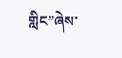གླིང”ཞེས་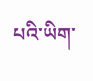པའི་ཡིག་